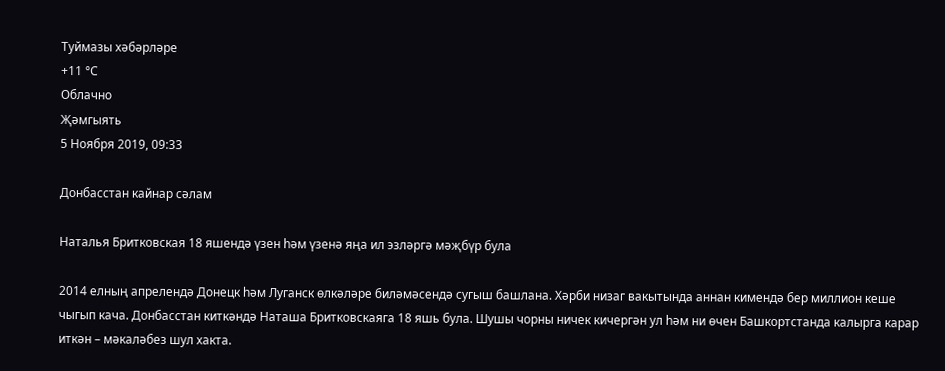Туймазы хәбәрләре
+11 °С
Облачно
Җәмгыять
5 Ноября 2019, 09:33

Донбасстан кайнар сәлам

Наталья Бритковская 18 яшендә үзен һәм үзенә яңа ил эзләргә мәҗбүр була

2014 елның апрелендә Донецк һәм Луганск өлкәләре биләмәсендә сугыш башлана. Хәрби низаг вакытында аннан кимендә бер миллион кеше чыгып кача. Донбасстан киткәндә Наташа Бритковскаяга 18 яшь була. Шушы чорны ничек кичергән ул һәм ни өчен Башкортстанда калырга карар иткән – мәкаләбез шул хакта.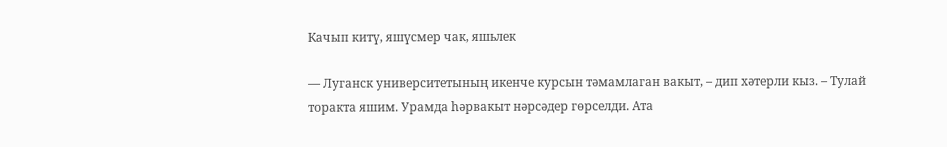Качып китү, яшүсмер чак, яшьлек

— Луганск университетының икенче курсын тәмамлаган вакыт, – дип хәтерли кыз. – Тулай торакта яшим. Урамда һәрвакыт нәрсәдер гөрселди. Ата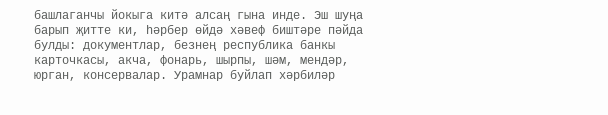башлаганчы йокыга китә алсаң гына инде. Эш шуңа барып җитте ки, һәрбер өйдә хәвеф биштәре пәйда булды: документлар, безнең республика банкы карточкасы, акча, фонарь, шырпы, шәм, мендәр, юрган, консервалар. Урамнар буйлап хәрбиләр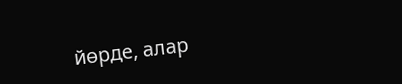йөрде, алар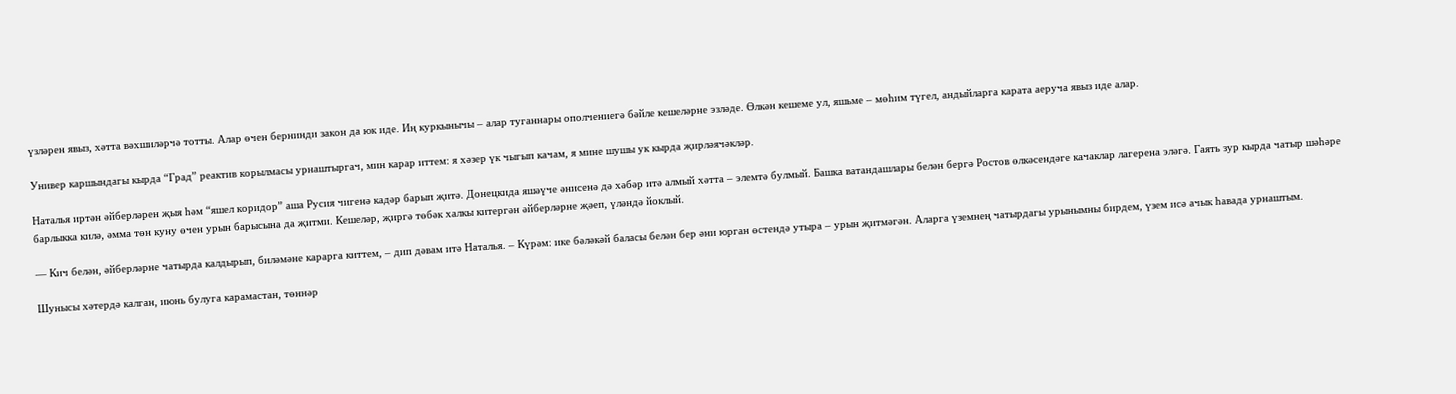үзләрен явыз, хәтта вәхшиләрчә тотты. Алар өчен бернинди закон да юк иде. Иң куркынычы – алар туганнары ополчениегә бәйле кешеләрне эзләде. Өлкән кешеме ул, яшьме – мөһим түгел, андыйларга карата аеруча явыз иде алар.

Универ каршындагы кырда “Град” реактив корылмасы урнаштыргач, мин карар иттем: я хәзер үк чыгып качам, я мине шушы ук кырда җирләячәкләр.

Наталья иртән әйберләрен җыя һәм “яшел коридор” аша Русия чигенә кадәр барып җитә. Донецкида яшәүче әнисенә дә хәбәр итә алмый хәтта – элемтә булмый. Башка ватандашлары белән бергә Ростов өлкәсендәге качаклар лагерена эләгә. Гаять зур кырда чатыр шәһәре барлыкка килә, әмма төн куну өчен урын барысына да җитми. Кешеләр, җиргә төбәк халкы китергән әйберләрне җәеп, үләндә йоклый.

— Кич белән, әйберләрне чатырда калдырып, биләмәне карарга киттем, – дип дәвам итә Наталья. – Күрәм: ике бәләкәй баласы белән бер әни юрган өстендә утыра – урын җитмәгән. Аларга үземнең чатырдагы урынымны бирдем, үзем исә ачык һавада урнаштым.

Шунысы хәтердә калган, июнь булуга карамастан, төннәр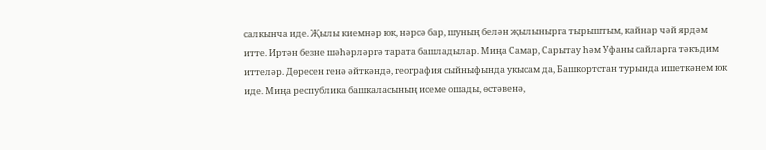салкынча иде. Җылы киемнәр юк, нәрсә бар, шуның белән җылынырга тырыштым, кайнар чәй ярдәм итте. Иртән безне шәһәрләргә тарата башладылар. Миңа Самар, Сарытау һәм Уфаны сайларга тәкъдим иттеләр. Дөресен генә әйткәндә, география сыйныфында укысам да, Башкортстан турында ишеткәнем юк иде. Миңа республика башкаласының исеме ошады, өстәвенә,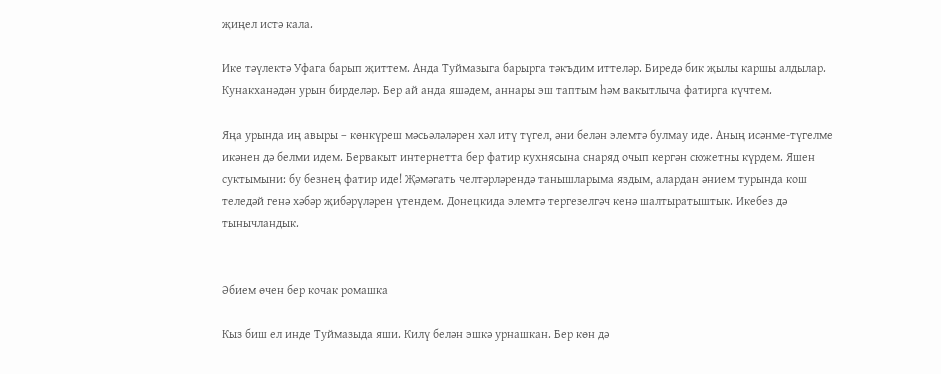җиңел истә кала.

Ике тәүлектә Уфага барып җиттем. Анда Туймазыга барырга тәкъдим иттеләр. Биредә бик җылы каршы алдылар. Кунакханәдән урын бирделәр. Бер ай анда яшәдем, аннары эш таптым һәм вакытлыча фатирга күчтем.

Яңа урында иң авыры – көнкүреш мәсьәләләрен хәл итү түгел, әни белән элемтә булмау иде. Аның исәнме-түгелме икәнен дә белми идем. Бервакыт интернетта бер фатир кухнясына снаряд очып кергән сюжетны күрдем. Яшен суктымыни: бу безнең фатир иде! Җәмәгать челтәрләрендә танышларыма яздым, алардан әнием турында кош теледәй генә хәбәр җибәрүләрен үтендем. Донецкида элемтә тергезелгәч кенә шалтыратыштык. Икебез дә тынычландык.


Әбием өчен бер кочак ромашка

Кыз биш ел инде Туймазыда яши. Килү белән эшкә урнашкан. Бер көн дә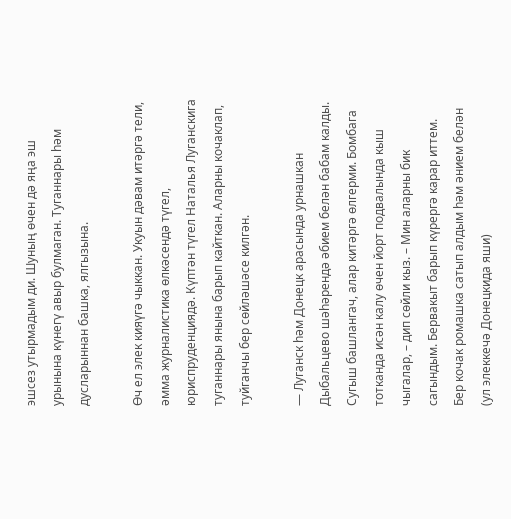эшсез утырмадым ди. Шуның өчен дә яңа эш урынына күнегү авыр булмаган. Туганнары һәм дусларыннан башка, ялгызына.

Өч ел элек кияүгә чыккан. Укуын дәвам итәргә тели, әмма журналистика өлкәсендә түгел, юриспруденциядә. Күптән түгел Наталья Луганскига туганнары янына барып кайткан. Аларны кочаклап, туйганчы бер сөйләшәсе килгән.

— Луганск һәм Донецк арасында урнашкан Дыбальцево шәһәрендә әбием белән бабам калды. Сугыш башлангач, алар китәргә өлгерми. Бомбага тотканда исән калу өчен йорт подвалында кыш чыгалар, – дип сөйли кыз. – Мин аларны бик сагындым. Бервакыт барып күрергә карар иттем. Бер кочак ромашка сатып алдым һәм әнием белән (ул элеккечә Донецкида яши)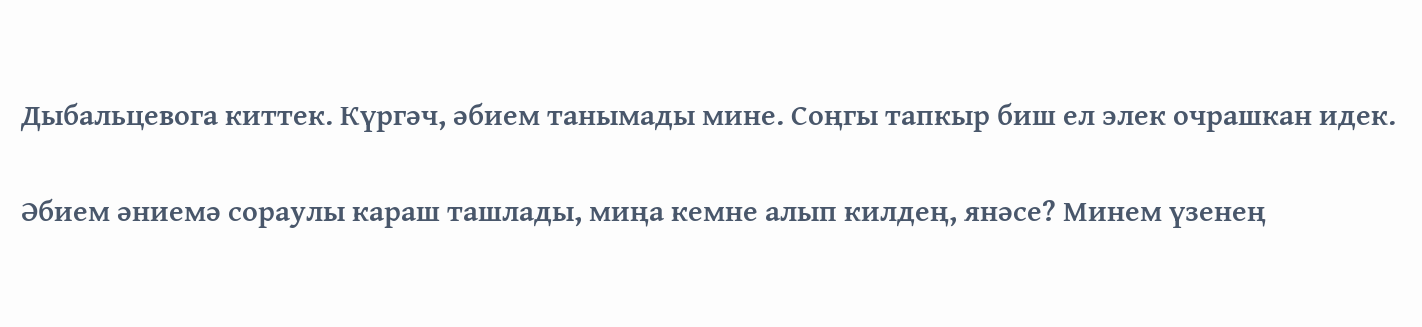Дыбальцевога киттек. Күргәч, әбием танымады мине. Соңгы тапкыр биш ел элек очрашкан идек.

Әбием әниемә сораулы караш ташлады, миңа кемне алып килдең, янәсе? Минем үзенең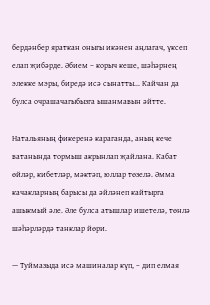бердәнбер яраткан оныгы икәнен аңлагач, үксеп елап җибәрде. Әбием – корыч кеше, шәһәрнең элекке мэры, биредә исә сынатты... Кайчан да булса очрашачагыбызга ышанмавын әйтте.

Натальяның фикеренә караганда, аның кече ватанында тормыш акрынлап җайлана. Кабат өйләр, кибетләр, мәктәп, юллар төзелә. Әмма качакларның барысы да әйләнеп кайтырга ашыкмый әле. Әле булса атышлар ишетелә, төнлә шәһәрләрдә танклар йөри.

— Туймазыда исә машиналар күп, – дип елмая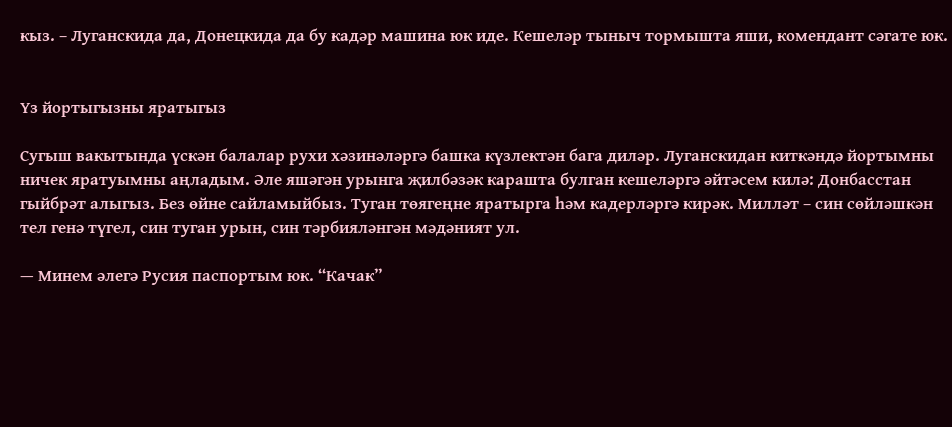кыз. – Луганскида да, Донецкида да бу кадәр машина юк иде. Кешеләр тыныч тормышта яши, комендант сәгате юк.


Үз йортыгызны яратыгыз

Сугыш вакытында үскән балалар рухи хәзинәләргә башка күзлектән бага диләр. Луганскидан киткәндә йортымны ничек яратуымны аңладым. Әле яшәгән урынга җилбәзәк карашта булган кешеләргә әйтәсем килә: Донбасстан гыйбрәт алыгыз. Без өйне сайламыйбыз. Туган төягеңне яратырга һәм кадерләргә кирәк. Милләт – син сөйләшкән тел генә түгел, син туган урын, син тәрбияләнгән мәдәният ул.

— Минем әлегә Русия паспортым юк. “Качак”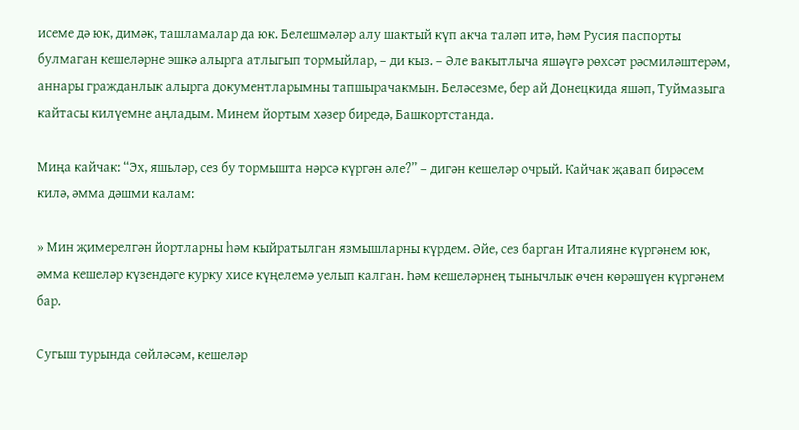исеме дә юк, димәк, ташламалар да юк. Белешмәләр алу шактый күп акча таләп итә, Һәм Русия паспорты булмаган кешеләрне эшкә алырга атлыгып тормыйлар, – ди кыз. – Әле вакытлыча яшәүгә рөхсәт рәсмиләштерәм, аннары гражданлык алырга документларымны тапшырачакмын. Беләсезме, бер ай Донецкида яшәп, Туймазыга кайтасы килүемне аңладым. Минем йортым хәзер биредә, Башкортстанда.

Миңа кайчак: “Эх, яшьләр, сез бу тормышта нәрсә күргән әле?” – дигән кешеләр очрый. Кайчак җавап бирәсем килә, әмма дәшми калам:

» Мин җимерелгән йортларны һәм кыйратылган язмышларны күрдем. Әйе, сез барган Италияне күргәнем юк, әмма кешеләр күзендәге курку хисе күңелемә уелып калган. Һәм кешеләрнең тынычлык өчен көрәшүен күргәнем бар.

Сугыш турында сөйләсәм, кешеләр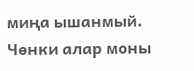миңа ышанмый. Чөнки алар моны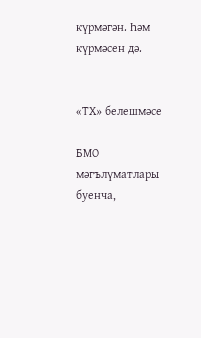күрмәгән. Һәм күрмәсен дә.


«ТХ» белешмәсе

БМО мәгълүматлары буенча,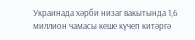Украинада хәрби низаг вакытында 1,6 миллион чамасы кеше күчеп китәргә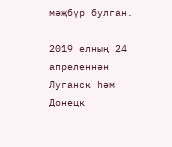мәҗбүр булган.

2019 елның 24 апреленнән Луганск һәм Донецк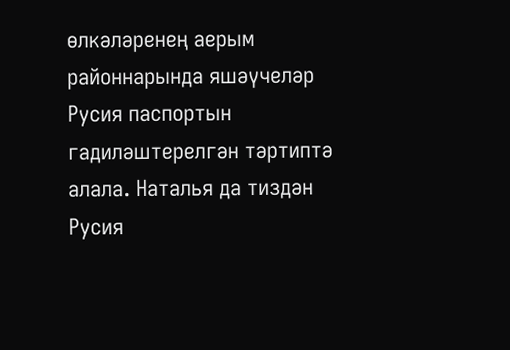өлкәләренең аерым районнарында яшәүчеләр Русия паспортын гадиләштерелгән тәртиптә алала. Наталья да тиздән Русия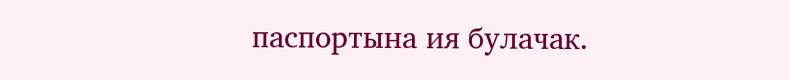паспортына ия булачак.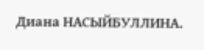Диана НАСЫЙБУЛЛИНА.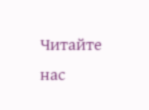Читайте нас